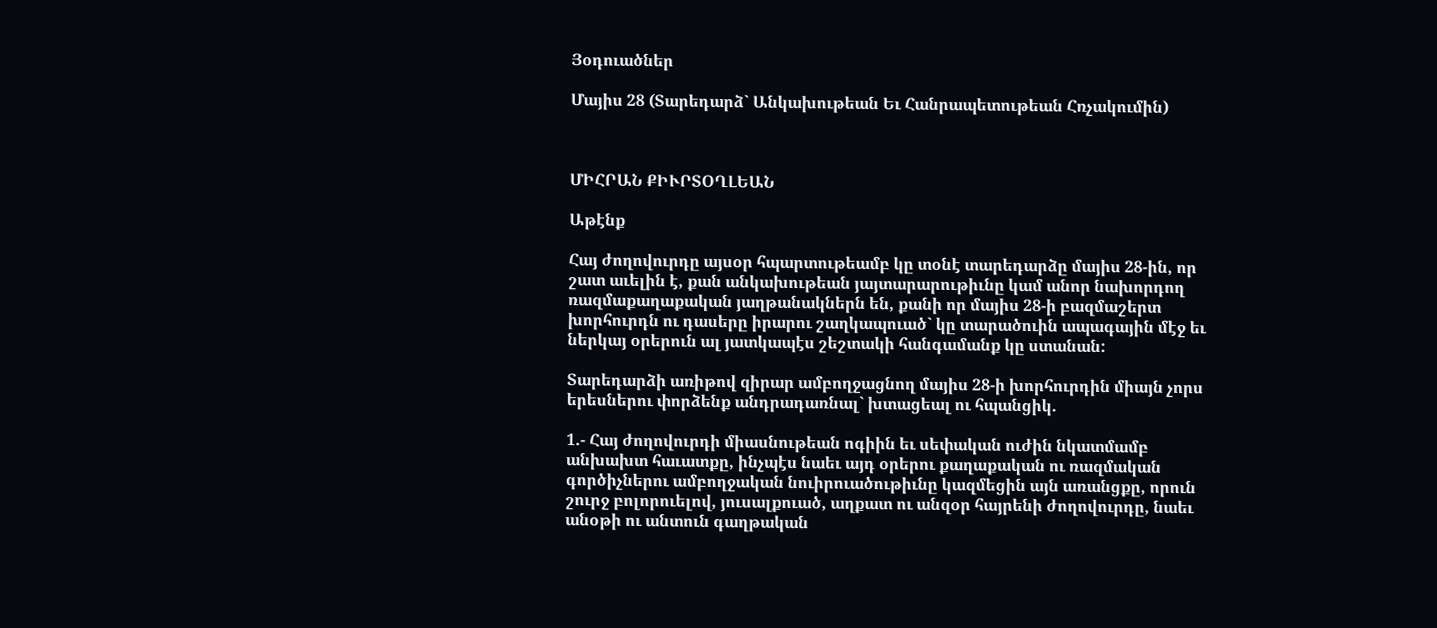Յօդուածներ

Մայիս 28 (Տարեդարձ` Անկախութեան Եւ Հանրապետութեան Հռչակումին)



ՄԻՀՐԱՆ ՔԻՒՐՏՕՂԼԵԱՆ

Աթէնք

Հայ ժողովուրդը այսօր հպարտութեամբ կը տօնէ տարեդարձը մայիս 28-ին, որ շատ աւելին է, քան անկախութեան յայտարարութիւնը կամ անոր նախորդող ռազմաքաղաքական յաղթանակներն են, քանի որ մայիս 28-ի բազմաշերտ խորհուրդն ու դասերը իրարու շաղկապուած` կը տարածուին ապագային մէջ եւ ներկայ օրերուն ալ յատկապէս շեշտակի հանգամանք կը ստանան:

Տարեդարձի առիթով զիրար ամբողջացնող մայիս 28-ի խորհուրդին միայն չորս երեսներու փորձենք անդրադառնալ` խտացեալ ու հպանցիկ.

1.- Հայ ժողովուրդի միասնութեան ոգիին եւ սեփական ուժին նկատմամբ անխախտ հաւատքը, ինչպէս նաեւ այդ օրերու քաղաքական ու ռազմական գործիչներու ամբողջական նուիրուածութիւնը կազմեցին այն առանցքը, որուն շուրջ բոլորուելով, յուսալքուած, աղքատ ու անզօր հայրենի ժողովուրդը, նաեւ անօթի ու անտուն գաղթական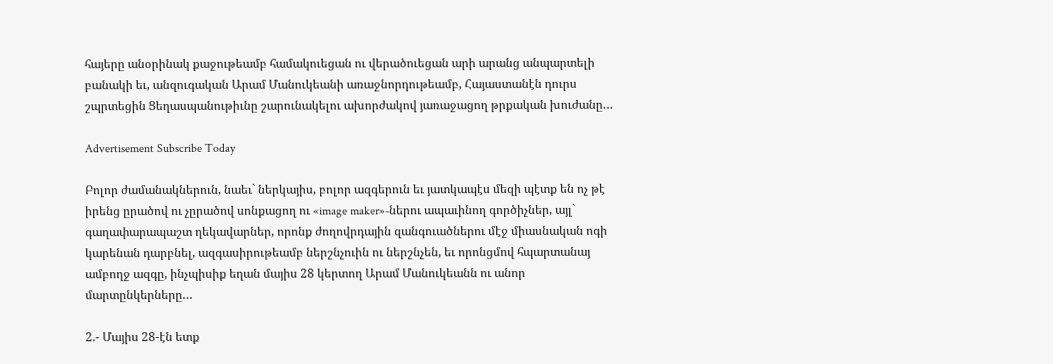հայերը անօրինակ քաջութեամբ համակուեցան ու վերածուեցան արի արանց անպարտելի բանակի եւ, անզուգական Արամ Մանուկեանի առաջնորդութեամբ, Հայաստանէն դուրս շպրտեցին Ցեղասպանութիւնը շարունակելու ախորժակով յառաջացող թրքական խուժանը…

Advertisement Subscribe Today

Բոլոր ժամանակներուն, նաեւ` ներկայիս, բոլոր ազգերուն եւ յատկապէս մեզի պէտք են ոչ թէ իրենց ըրածով ու չըրածով սոնքացող ու «image maker»-ներու ապաւինող գործիչներ, այլ` գաղափարապաշտ ղեկավարներ, որոնք ժողովրդային զանգուածներու մէջ միասնական ոգի կարենան դարբնել, ազգասիրութեամբ ներշնչուին ու ներշնչեն, եւ որոնցմով հպարտանայ ամբողջ ազգը, ինչպիսիք եղան մայիս 28 կերտող Արամ Մանուկեանն ու անոր մարտընկերները…

2.- Մայիս 28-էն ետք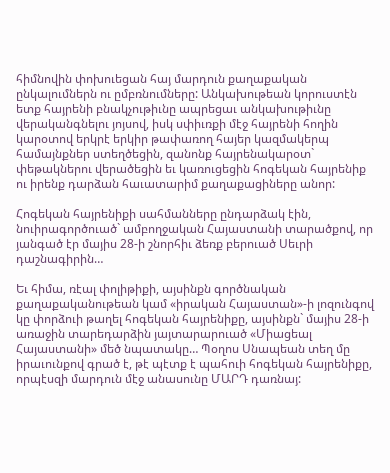հիմնովին փոխուեցան հայ մարդուն քաղաքական ընկալումներն ու ըմբռնումները: Անկախութեան կորուստէն ետք հայրենի բնակչութիւնը ապրեցաւ անկախութիւնը վերականգնելու յոյսով, իսկ սփիւռքի մէջ հայրենի հողին կարօտով երկրէ երկիր թափառող հայեր կազմակերպ համայնքներ ստեղծեցին, զանոնք հայրենակարօտ` փեթակներու վերածեցին եւ կառուցեցին հոգեկան հայրենիք ու իրենք դարձան հաւատարիմ քաղաքացիները անոր:

Հոգեկան հայրենիքի սահմանները ընդարձակ էին, նուիրագործուած` ամբողջական Հայաստանի տարածքով, որ յանգած էր մայիս 28-ի շնորհիւ ձեռք բերուած Սեւրի դաշնագիրին…

Եւ հիմա, ռէալ փոլիթիքի, այսինքն գործնական քաղաքականութեան կամ «իրական Հայաստան»-ի լոզունգով կը փորձուի թաղել հոգեկան հայրենիքը, այսինքն` մայիս 28-ի առաջին տարեդարձին յայտարարուած «Միացեալ Հայաստանի» մեծ նպատակը… Պօղոս Սնապեան տեղ մը իրաւունքով գրած է, թէ պէտք է պահուի հոգեկան հայրենիքը, որպէսզի մարդուն մէջ անասունը ՄԱՐԴ դառնայ: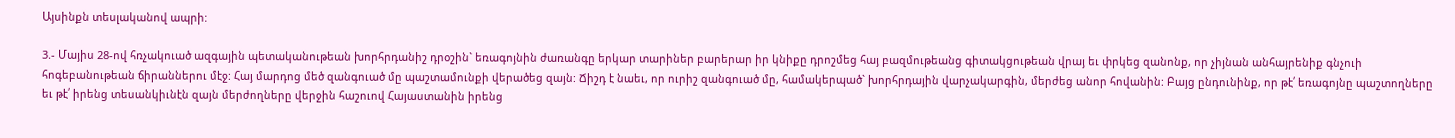Այսինքն տեսլականով ապրի:

3.- Մայիս 28-ով հռչակուած ազգային պետականութեան խորհրդանիշ դրօշին` եռագոյնին ժառանգը երկար տարիներ բարերար իր կնիքը դրոշմեց հայ բազմութեանց գիտակցութեան վրայ եւ փրկեց զանոնք, որ չիյնան անհայրենիք գնչուի հոգեբանութեան ճիրաններու մէջ: Հայ մարդոց մեծ զանգուած մը պաշտամունքի վերածեց զայն: Ճիշդ է նաեւ, որ ուրիշ զանգուած մը, համակերպած` խորհրդային վարչակարգին, մերժեց անոր հովանին: Բայց ընդունինք, որ թէ՛ եռագոյնը պաշտողները եւ թէ՛ իրենց տեսանկիւնէն զայն մերժողները վերջին հաշուով Հայաստանին իրենց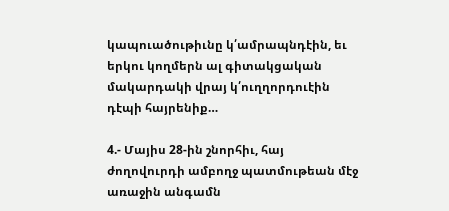կապուածութիւնը կ՛ամրապնդէին, եւ երկու կողմերն ալ գիտակցական մակարդակի վրայ կ՛ուղղորդուէին դէպի հայրենիք…

4.- Մայիս 28-ին շնորհիւ, հայ ժողովուրդի ամբողջ պատմութեան մէջ առաջին անգամն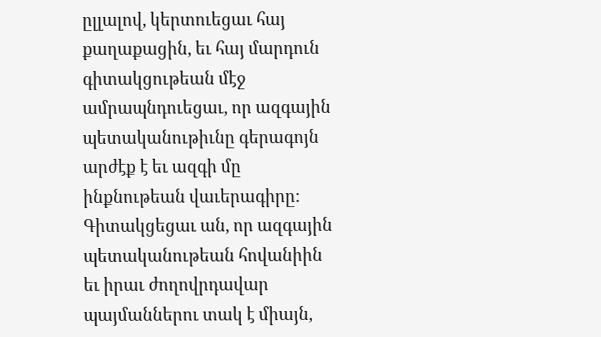ըլլալով, կերտուեցաւ հայ քաղաքացին, եւ հայ մարդուն գիտակցութեան մէջ ամրապնդուեցաւ, որ ազգային պետականութիւնը գերագոյն արժէք է եւ ազգի մը ինքնութեան վաւերագիրը: Գիտակցեցաւ ան, որ ազգային պետականութեան հովանիին եւ իրաւ ժողովրդավար պայմաններու տակ է միայն,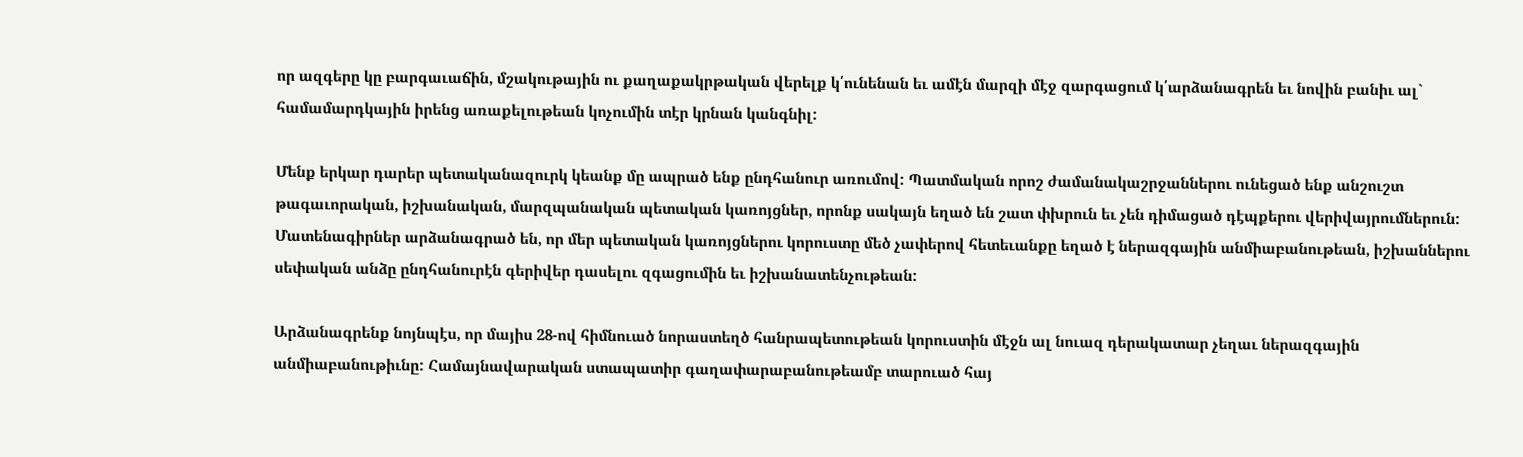որ ազգերը կը բարգաւաճին, մշակութային ու քաղաքակրթական վերելք կ՛ունենան եւ ամէն մարզի մէջ զարգացում կ՛արձանագրեն եւ նովին բանիւ ալ` համամարդկային իրենց առաքելութեան կոչումին տէր կրնան կանգնիլ:

Մենք երկար դարեր պետականազուրկ կեանք մը ապրած ենք ընդհանուր առումով: Պատմական որոշ ժամանակաշրջաններու ունեցած ենք անշուշտ թագաւորական, իշխանական, մարզպանական պետական կառոյցներ, որոնք սակայն եղած են շատ փխրուն եւ չեն դիմացած դէպքերու վերիվայրումներուն: Մատենագիրներ արձանագրած են, որ մեր պետական կառոյցներու կորուստը մեծ չափերով հետեւանքը եղած է ներազգային անմիաբանութեան, իշխաններու սեփական անձը ընդհանուրէն գերիվեր դասելու զգացումին եւ իշխանատենչութեան:

Արձանագրենք նոյնպէս, որ մայիս 28-ով հիմնուած նորաստեղծ հանրապետութեան կորուստին մէջն ալ նուազ դերակատար չեղաւ ներազգային անմիաբանութիւնը: Համայնավարական ստապատիր գաղափարաբանութեամբ տարուած հայ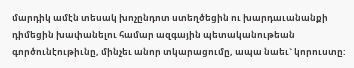մարդիկ ամէն տեսակ խոչընդոտ ստեղծեցին ու խարդաւանանքի դիմեցին խափանելու համար ազգային պետականութեան գործունէութիւնը, մինչեւ անոր տկարացումը, ապա նաեւ` կորուստը: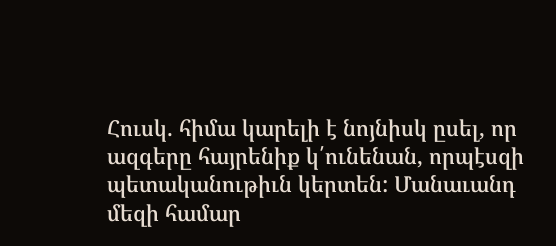Հուսկ. հիմա կարելի է նոյնիսկ ըսել, որ ազգերը հայրենիք կ՛ունենան, որպէսզի պետականութիւն կերտեն: Մանաւանդ մեզի համար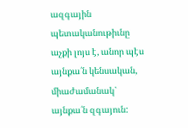ազգային պետականութիւնը աչքի լոյս է, անոր պէս այնքա՛ն կենսական, միաժամանակ` այնքա՛ն զգայուն: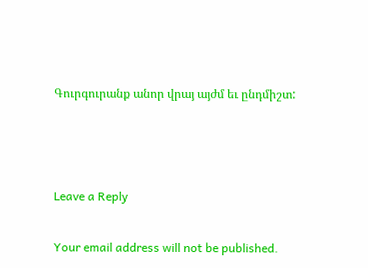Գուրգուրանք անոր վրայ այժմ եւ ընդմիշտ:



Leave a Reply

Your email address will not be published.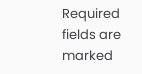Required fields are marked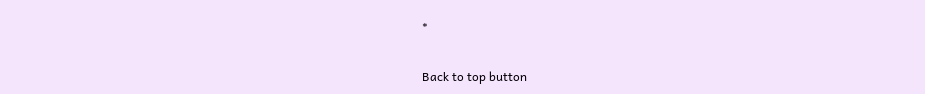*

Back to top button